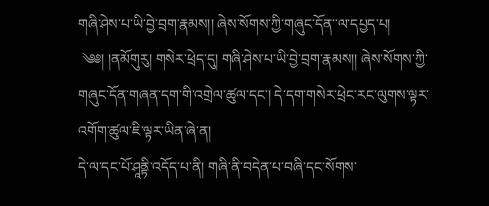གཞི་ཤེས་པ་ཡི་བྱེ་བྲག་རྣམས།། ཞེས་སོགས་ཀྱི་གཞུང་དོན་་ལ་དཔྱད་པ།
 ༄༅། །ནམོགུརུ། གསེར་ཕྲེད་དུ། གཞི་ཤེས་པ་ཡི་བྱེ་བྲག་རྣམས།། ཞེས་སོགས་ཀྱི་གཞུང་དོན་གཞན་དག་གི་འགྲེལ་ཚུལ་དང་། དེ་དག་གསེར་ཕྲེང་རང་ལུགས་ལྟར་འགོག་ཚུལ་ཇི་ལྟར་ཡིན་ཞེ་ན།
དེ་ལ་དང་པོ་ཤཱནྟི་འདོད་པ་ནི། གཞི་ནི་བདེན་པ་བཞི་དང་སོགས་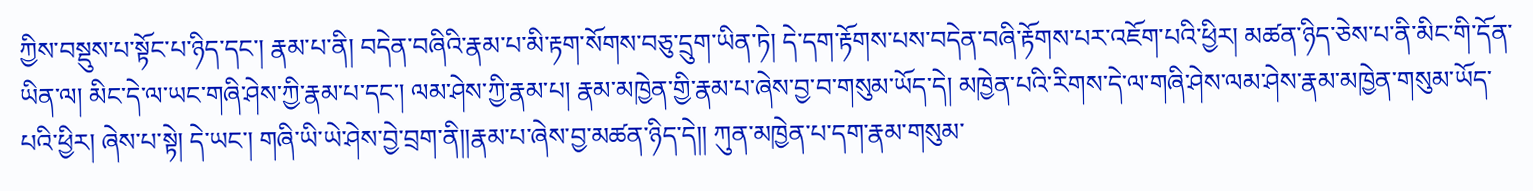ཀྱིས་བསྡུས་པ་སྟོང་པ་ཉིད་དང་། རྣམ་པ་ནི། བདེན་བཞིའི་རྣམ་པ་མི་རྟག་སོགས་བཅུ་དྲུག་ཡིན་ཏེ། དེ་དག་རྟོགས་པས་བདེན་བཞི་རྟོགས་པར་འཇོག་པའི་ཕྱིར། མཚན་ཉིད་ཅེས་པ་ནི་མིང་གི་དོན་ཡིན་ལ། མིང་དེ་ལ་ཡང་གཞི་ཤེས་ཀྱི་རྣམ་པ་དང་། ལམ་ཤེས་ཀྱི་རྣམ་པ། རྣམ་མཁྱེན་གྱི་རྣམ་པ་ཞེས་བྱ་བ་གསུམ་ཡོད་དེ། མཁྱེན་པའི་རིགས་དེ་ལ་གཞི་ཤེས་ལམ་ཤེས་རྣམ་མཁྱེན་གསུམ་ཡོད་པའི་ཕྱིར། ཞེས་པ་སྟེ། དེ་ཡང་། གཞི་ཡི་ཡེ་ཤེས་བྱེ་བྲག་ནི།།རྣམ་པ་ཞེས་བྱ་མཚན་ཉིད་དེ།། ཀུན་མཁྱེན་པ་དག་རྣམ་གསུམ་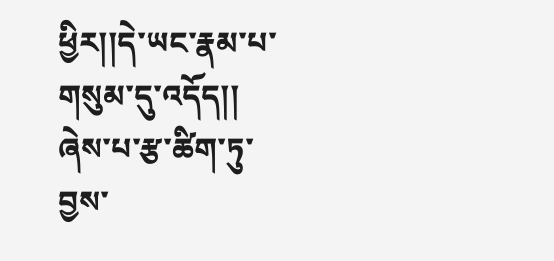ཕྱིར།།དེ་ཡང་རྣམ་པ་གསུམ་དུ་འདོད།། ཞེས་པ་རྩ་ཚིག་ཏུ་བྱས་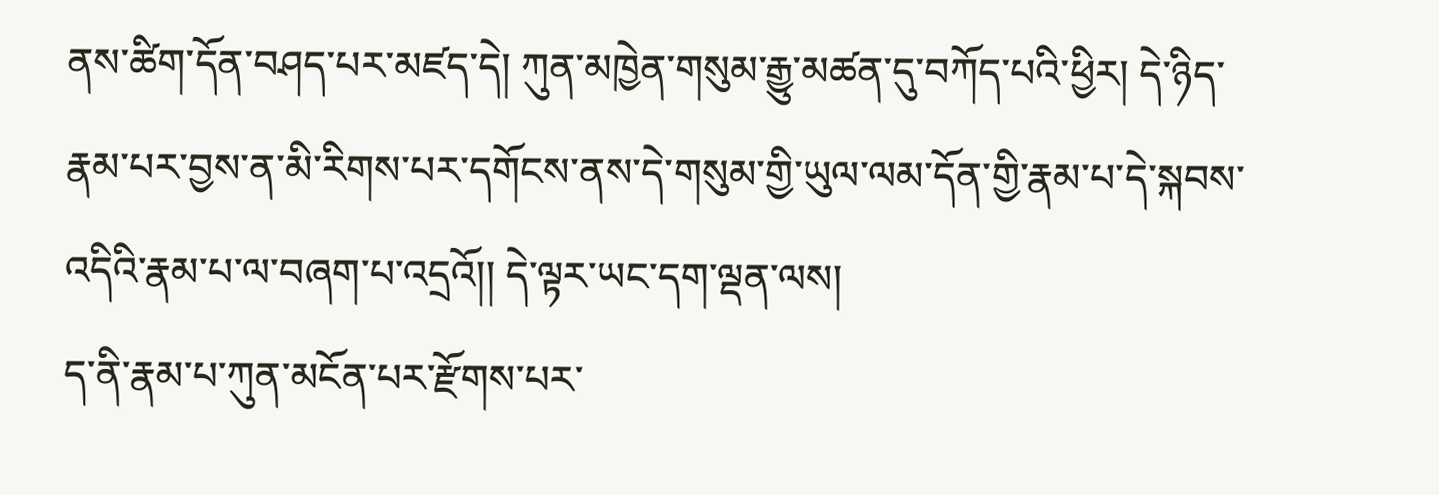ནས་ཚིག་དོན་བཤད་པར་མཛད་དེ། ཀུན་མཁྱེན་གསུམ་རྒྱུ་མཚན་དུ་བཀོད་པའི་ཕྱིར། དེ་ཉིད་རྣམ་པར་བྱས་ན་མི་རིགས་པར་དགོངས་ནས་དེ་གསུམ་གྱི་ཡུལ་ལམ་དོན་གྱི་རྣམ་པ་དེ་སྐབས་འདིའི་རྣམ་པ་ལ་བཞག་པ་འདྲའོ།། དེ་ལྟར་ཡང་དག་ལྡན་ལས།
ད་ནི་རྣམ་པ་ཀུན་མངོན་པར་རྫོགས་པར་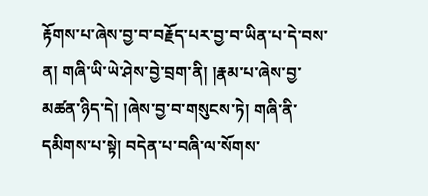རྟོགས་པ་ཞེས་བྱ་བ་བརྗོད་པར་བྱ་བ་ཡིན་པ་དེ་བས་ན། གཞི་ཡི་ཡེ་ཤེས་བྱེ་བྲག་ནི། །རྣམ་པ་ཞེས་བྱ་མཚན་ཉིད་དེ། །ཞེས་བྱ་བ་གསུངས་ཏེ། གཞི་ནི་དམིགས་པ་སྟེ། བདེན་པ་བཞི་ལ་སོགས་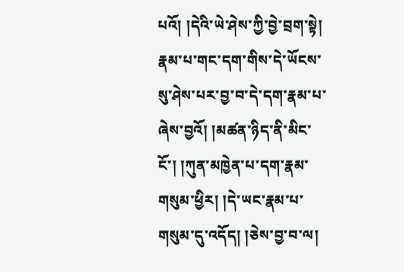པའོ། །དེའི་ཡེ་ཤེས་ཀྱི་བྱེ་བྲག་སྟེ། རྣམ་པ་གང་དག་གིས་དེ་ཡོངས་སུ་ཤེས་པར་བྱ་བ་དེ་དག་རྣམ་པ་ཞེས་བྱའོ། །མཚན་ཉིད་ནི་མིང་ངོ་། །ཀུན་མཁྱེན་པ་དག་རྣམ་གསུམ་ཕྱིར། །དེ་ཡང་རྣམ་པ་གསུམ་དུ་འདོད། །ཅེས་བྱ་བ་ལ།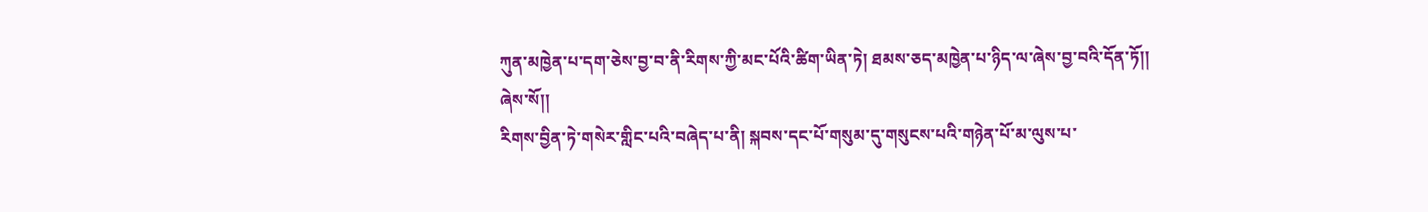ཀུན་མཁྱེན་པ་དག་ཅེས་བྱ་བ་ནི་རིགས་ཀྱི་མང་པོའི་ཚིག་ཡིན་ཏེ། ཐམས་ཅད་མཁྱེན་པ་ཉིད་ལ་ཞེས་བྱ་བའི་དོན་ཏོ།།
ཞེས་སོ།།
རིགས་བྱིན་ཏེ་གསེར་གླིང་པའི་བཞེད་པ་ནི། སྐབས་དང་པོ་གསུམ་དུ་གསུངས་པའི་གཉེན་པོ་མ་ལུས་པ་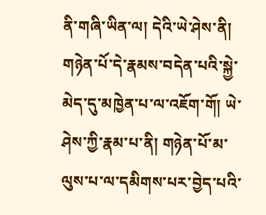ནི་གཞི་ཡིན་ལ། དེའི་ཡེ་ཤེས་ནི། གཉེན་པོ་དེ་རྣམས་བདེན་པའི་སྐྱེ་མེད་དུ་མཁྱེན་པ་ལ་འཇོག་གོ། ཡེ་ཤེས་ཀྱི་རྣམ་པ་ནི། གཉེན་པོ་མ་ལུས་པ་ལ་དམིགས་པར་བྱེད་པའི་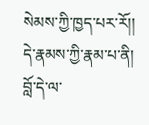སེམས་ཀྱི་ཁྱད་པར་རོ།། དེ་རྣམས་ཀྱི་རྣམ་པ་ནི། བློ་དེ་ལ་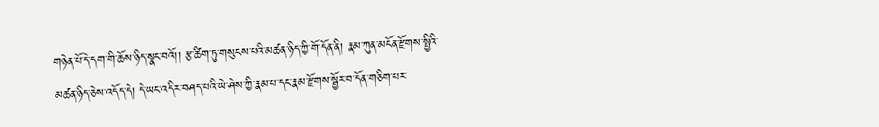གཉེན་པོ་དེ་དག་གི་ཆོས་ཉིད་སྣང་བའོ།། རྩ་ཚིག་ཏུ་གསུངས་པའི་མཚན་ཉིད་ཀྱི་གོ་དོན་ནི། རྣམ་ཀུན་མངོན་རྫོགས་སྤྱིའི་མཚན་ཉིད་ཅེས་འདོད་དེ། དེ་ཡང་འདིར་བཤད་པའི་ཡེ་ཤེས་ཀྱི་རྣམ་པ་དང་རྣམ་རྫོགས་སྦྱོར་བ་དོན་གཅིག་པར་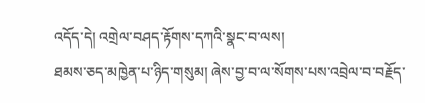འདོད་དེ། འགྲེལ་བཤད་རྟོགས་དཀའི་སྣང་བ་ལས།
ཐམས་ཅད་མཁྱེན་པ་ཉིད་གསུམ། ཞེས་བྱ་བ་ལ་སོགས་པས་འབྲེལ་བ་བརྗོད་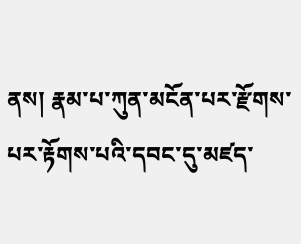ནས། རྣམ་པ་ཀུན་མངོན་པར་རྫོགས་པར་རྟོགས་པའི་དབང་དུ་མཛད་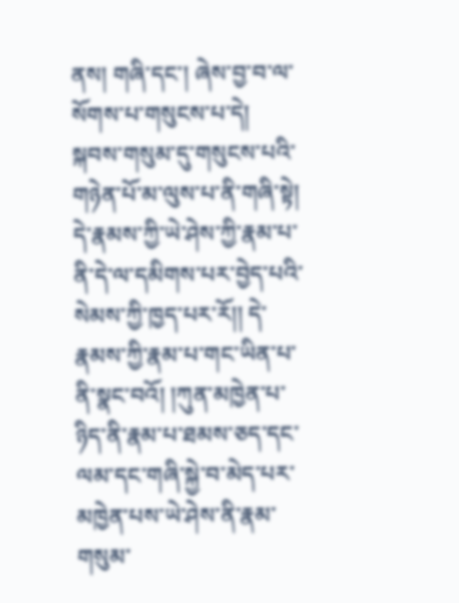ནས། གཞི་དང་། ཞེས་བྱ་བ་ལ་སོགས་པ་གསུངས་པ་དེ། སྐབས་གསུམ་དུ་གསུངས་པའི་གཉེན་པོ་མ་ལུས་པ་ནི་གཞི་སྟེ། དེ་རྣམས་ཀྱི་ཡེ་ཤེས་ཀྱི་རྣམ་པ་ནི་དེ་ལ་དམིགས་པར་བྱེད་པའི་སེམས་ཀྱི་ཁྱད་པར་རོ།། དེ་རྣམས་ཀྱི་རྣམ་པ་གང་ཡིན་པ་ནི་སྣང་བའོ། །ཀུན་མཁྱེན་པ་ཉིད་ནི་རྣམ་པ་ཐམས་ཅད་དང་ལམ་དང་གཞི་སྐྱེ་བ་མེད་པར་མཁྱེན་པས་ཡེ་ཤེས་ནི་རྣམ་གསུམ་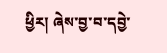ཕྱིར། ཞེས་བྱ་བ་དབྱེ་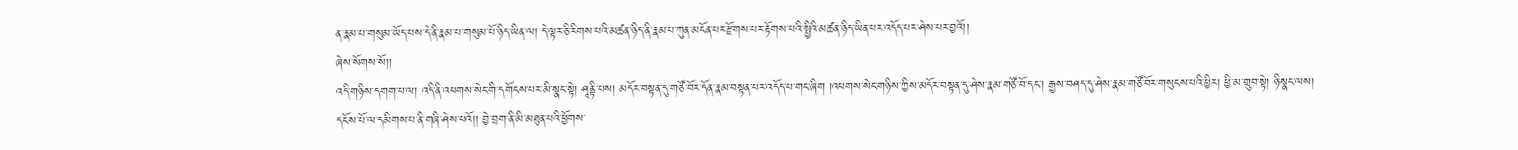ན་རྣམ་པ་གསུམ་ཡོད་པས་དེ་ནི་རྣམ་པ་གསུམ་པོ་ཉིད་ཡིན་ལ། དེ་ལྟར་ཅི་རིགས་པའི་མཚན་ཉིད་ནི་རྣམ་པ་ཀུན་མངོན་པར་རྫོགས་པར་རྟོགས་པའི་སྤྱིའི་མཚན་ཉིད་ཡིན་པར་འདོད་པར་ཤེས་པར་བྱའོ།།
ཞེས་སོགས་སོ།།
འདི་གཉིས་དགག་པ་ལ། འདི་ནི་འཕགས་སེང་གི་དགོངས་པར་མི་སྣང་སྟེ། ཤཱནྟི་པས། མདོར་བསྟན་དུ་གཙོ་བོར་དོན་རྣམ་བསྟན་པར་འདོད་པ་གང་ཞིག །འཕགས་སེང་གཉིས་ཀྱིས་མདོར་བསྟན་དུ་ཤེས་རྣམ་གཙོ་བོ་དང་། རྒྱས་བཤད་དུ་ཤེས་རྣམ་གཙོ་བོར་གསུངས་པའི་ཕྱིར། ཕྱི་མ་གྲུབ་སྟེ། ཉི་སྣང་ལས།
དངོས་པོ་ལ་དམིགས་པ་ནི་གཞི་ཤེས་པའོ།། བྱེ་བྲག་ནི་མི་མཐུན་པའི་ཕྱོགས་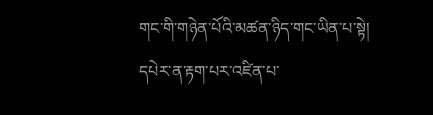གང་གི་གཉེན་པོའི་མཚན་ཉིད་གང་ཡིན་པ་སྟེ། དཔེར་ན་རྟག་པར་འཛིན་པ་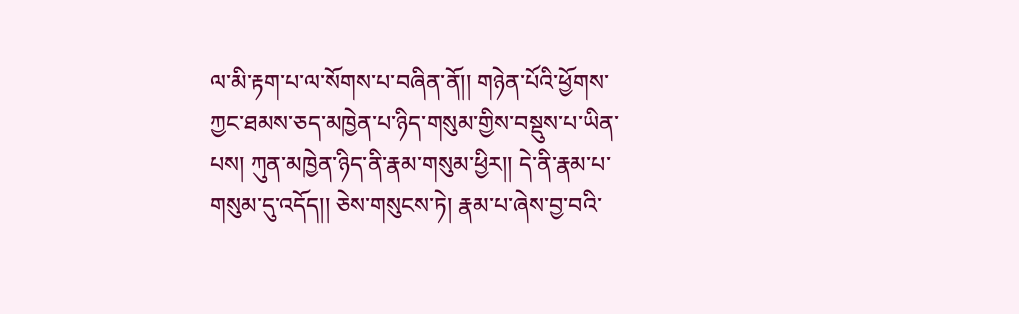ལ་མི་རྟག་པ་ལ་སོགས་པ་བཞིན་ནོ།། གཉེན་པོའི་ཕྱོགས་ཀྱང་ཐམས་ཅད་མཁྱེན་པ་ཉིད་གསུམ་གྱིས་བསྡུས་པ་ཡིན་པས། ཀུན་མཁྱེན་ཉིད་ནི་རྣམ་གསུམ་ཕྱིར།། དེ་ནི་རྣམ་པ་གསུམ་དུ་འདོད།། ཅེས་གསུངས་ཏེ། རྣམ་པ་ཞེས་བྱ་བའི་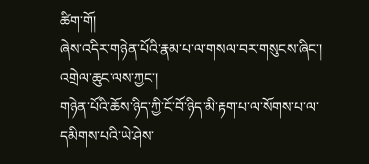ཚིག་གོ།
ཞེས་འདིར་གཉེན་པོའི་རྣམ་པ་ལ་གསལ་བར་གསུངས་ཞིང་།  འགྲེལ་ཆུང་ལས་ཀྱང་།
གཉེན་པོའི་ཆོས་ཉིད་ཀྱི་ངོ་བོ་ཉིད་མི་རྟག་པ་ལ་སོགས་པ་ལ་དམིགས་པའི་ཡེ་ཤེས་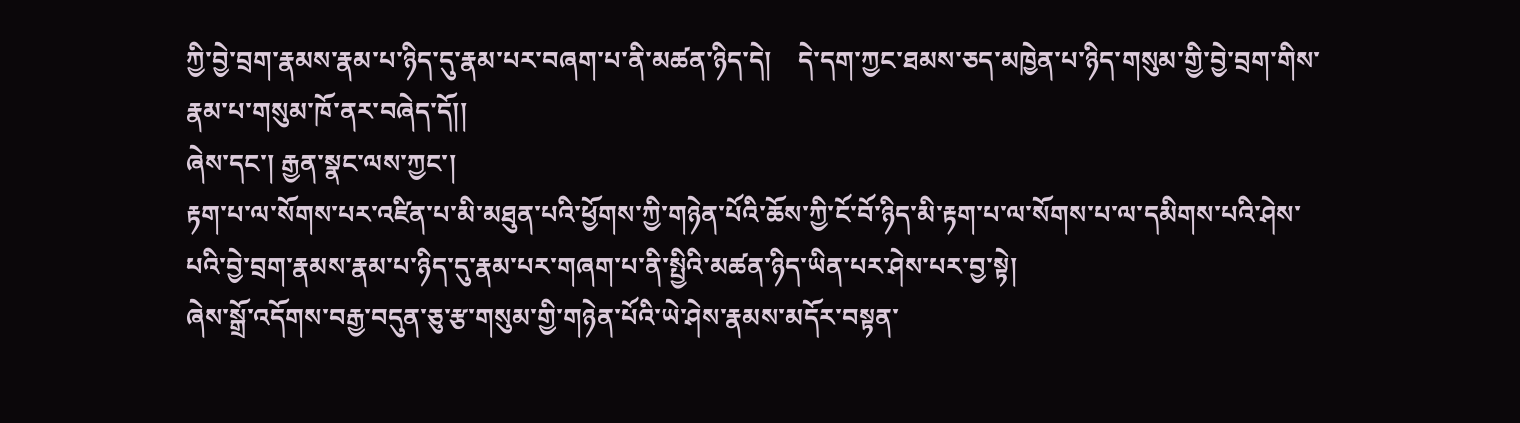ཀྱི་བྱེ་བྲག་རྣམས་རྣམ་པ་ཉིད་དུ་རྣམ་པར་བཞག་པ་ནི་མཚན་ཉིད་དེ།    དེ་དག་ཀྱང་ཐམས་ཅད་མཁྱེན་པ་ཉིད་གསུམ་གྱི་བྱེ་བྲག་གིས་རྣམ་པ་གསུམ་ཁོ་ནར་བཞེད་དོ།།
ཞེས་དང་། རྒྱན་སྣང་ལས་ཀྱང་།
རྟག་པ་ལ་སོགས་པར་འཛིན་པ་མི་མཐུན་པའི་ཕྱོགས་ཀྱི་གཉེན་པོའི་ཆོས་ཀྱི་ངོ་བོ་ཉིད་མི་རྟག་པ་ལ་སོགས་པ་ལ་དམིགས་པའི་ཤེས་པའི་བྱེ་བྲག་རྣམས་རྣམ་པ་ཉིད་དུ་རྣམ་པར་གཞག་པ་ནི་སྤྱིའི་མཚན་ཉིད་ཡིན་པར་ཤེས་པར་བྱ་སྟེ།
ཞེས་སྒྲོ་འདོགས་བརྒྱ་བདུན་ཅུ་རྩ་གསུམ་གྱི་གཉེན་པོའི་ཡེ་ཤེས་རྣམས་མདོར་བསྟན་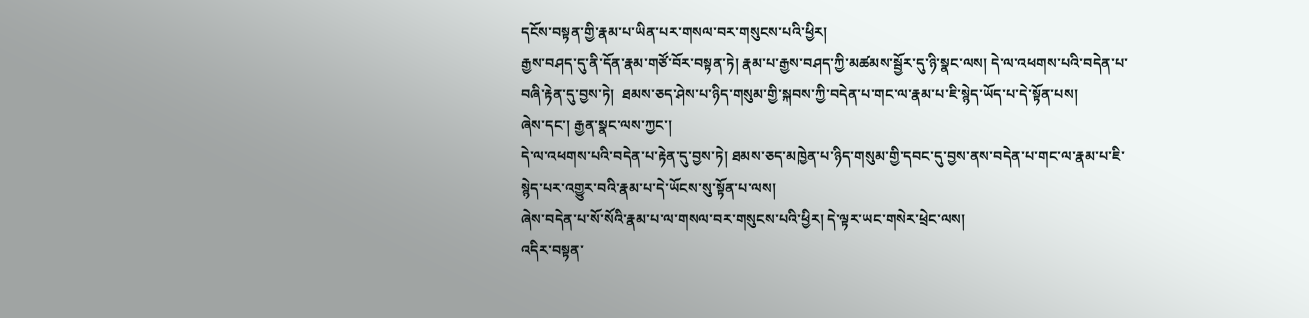དངོས་བསྟན་གྱི་རྣམ་པ་ཡིན་པར་གསལ་བར་གསུངས་པའི་ཕྱིར།
རྒྱས་བཤད་དུ་ནི་དོན་རྣམ་གཙོ་བོར་བསྟན་ཏེ། རྣམ་པ་རྒྱས་བཤད་ཀྱི་མཚམས་སྦྱོར་དུ་ཉི་སྣང་ལས། དེ་ལ་འཕགས་པའི་བདེན་པ་བཞི་རྟེན་དུ་བྱས་ཏེ།  ཐམས་ཅད་ཤེས་པ་ཉིད་གསུམ་གྱི་སྐབས་ཀྱི་བདེན་པ་གང་ལ་རྣམ་པ་ཇི་སྙེད་ཡོད་པ་དེ་སྟོན་པས།
ཞེས་དང་། རྒྱན་སྣང་ལས་ཀྱང་།
དེ་ལ་འཕགས་པའི་བདེན་པ་རྟེན་དུ་བྱས་ཏེ། ཐམས་ཅད་མཁྱེན་པ་ཉིད་གསུམ་གྱི་དབང་དུ་བྱས་ནས་བདེན་པ་གང་ལ་རྣམ་པ་ཇི་སྙེད་པར་འགྱུར་བའི་རྣམ་པ་དེ་ཡོངས་སུ་སྟོན་པ་ལས།
ཞེས་བདེན་པ་སོ་སོའི་རྣམ་པ་ལ་གསལ་བར་གསུངས་པའི་ཕྱིར། དེ་ལྟར་ཡང་གསེར་ཕྲེང་ལས།
འདིར་བསྟན་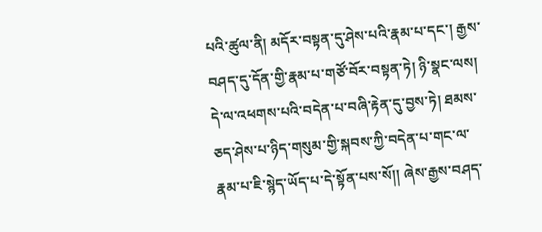པའི་ཚུལ་ནི། མདོར་བསྟན་དུ་ཤེས་པའི་རྣམ་པ་དང་། རྒྱས་བཤད་དུ་དོན་གྱི་རྣམ་པ་གཙོ་བོར་བསྟན་ཏེ། ཉི་སྣང་ལས། དེ་ལ་འཕགས་པའི་བདེན་པ་བཞི་རྟེན་དུ་བྱས་ཏེ། ཐམས་ཅད་ཤེས་པ་ཉིད་གསུམ་གྱི་སྐབས་ཀྱི་བདེན་པ་གང་ལ་རྣམ་པ་ཇི་སྙེད་ཡོད་པ་དེ་སྟོན་པས་སོ།། ཞེས་རྒྱས་བཤད་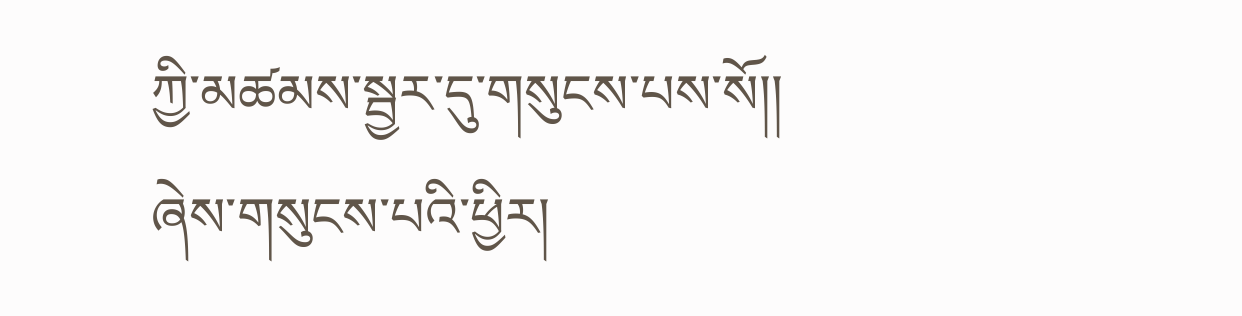ཀྱི་མཚམས་སྦྱར་དུ་གསུངས་པས་སོ།།
ཞེས་གསུངས་པའི་ཕྱིར།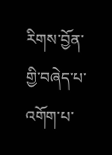རིགས་བྱོན་གྱི་བཞེད་པ་འགོག་པ་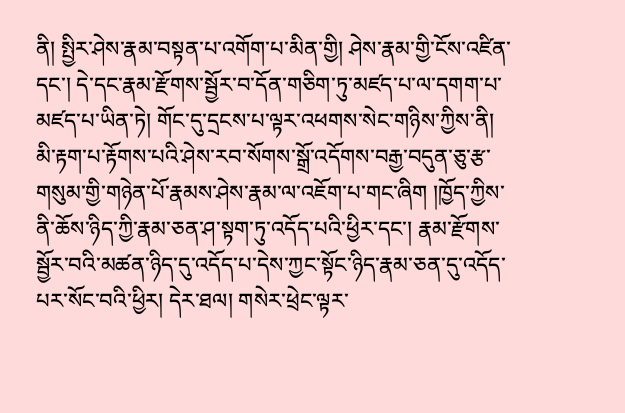ནི། སྤྱིར་ཤེས་རྣམ་བསྟན་པ་འགོག་པ་མིན་གྱི། ཤེས་རྣམ་གྱི་ངོས་འཛིན་དང་། དེ་དང་རྣམ་རྫོགས་སྦྱོར་བ་དོན་གཅིག་ཏུ་མཛད་པ་ལ་དགག་པ་མཛད་པ་ཡིན་ཏེ། གོང་དུ་དྲངས་པ་ལྟར་འཕགས་སེང་གཉིས་ཀྱིས་ནི། མི་རྟག་པ་རྟོགས་པའི་ཤེས་རབ་སོགས་སྒྲོ་འདོགས་བརྒྱ་བདུན་ཅུ་རྩ་གསུམ་གྱི་གཉེན་པོ་རྣམས་ཤེས་རྣམ་ལ་འཇོག་པ་གང་ཞིག །ཁྱོད་ཀྱིས་ནི་ཆོས་ཉིད་ཀྱི་རྣམ་ཅན་ཤ་སྟག་ཏུ་འདོད་པའི་ཕྱིར་དང་། རྣམ་རྫོགས་སྦྱོར་བའི་མཚན་ཉིད་དུ་འདོད་པ་དེས་ཀྱང་སྟོང་ཉིད་རྣམ་ཅན་དུ་འདོད་པར་སོང་བའི་ཕྱིར། དེར་ཐལ། གསེར་ཕྲེང་ལྟར་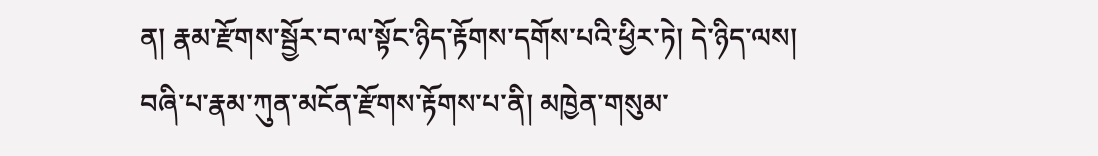ན། རྣམ་རྫོགས་སྦྱོར་བ་ལ་སྟོང་ཉིད་རྟོགས་དགོས་པའི་ཕྱིར་ཏེ། དེ་ཉིད་ལས།
བཞི་པ་རྣམ་ཀུན་མངོན་རྫོགས་རྟོགས་པ་ནི། མཁྱེན་གསུམ་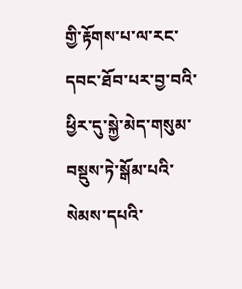གྱི་རྟོགས་པ་ལ་རང་དབང་ཐོབ་པར་བྱ་བའི་ཕྱིར་དུ་སྐྱེ་མེད་གསུམ་བསྡུས་ཏེ་སྒོམ་པའི་སེམས་དཔའི་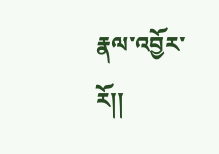རྣལ་འབྱོར་རོ།།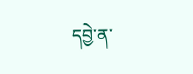དབྱེ་ན་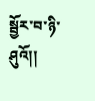སྦྱོར་བ་ཉི་ཤུའོ།།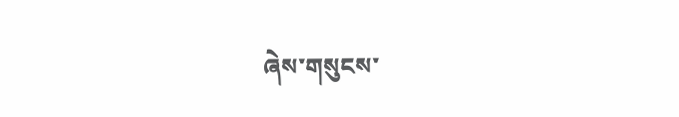ཞེས་གསུངས་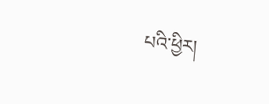པའི་ཕྱིར།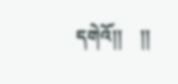དགེའོ།།    །།